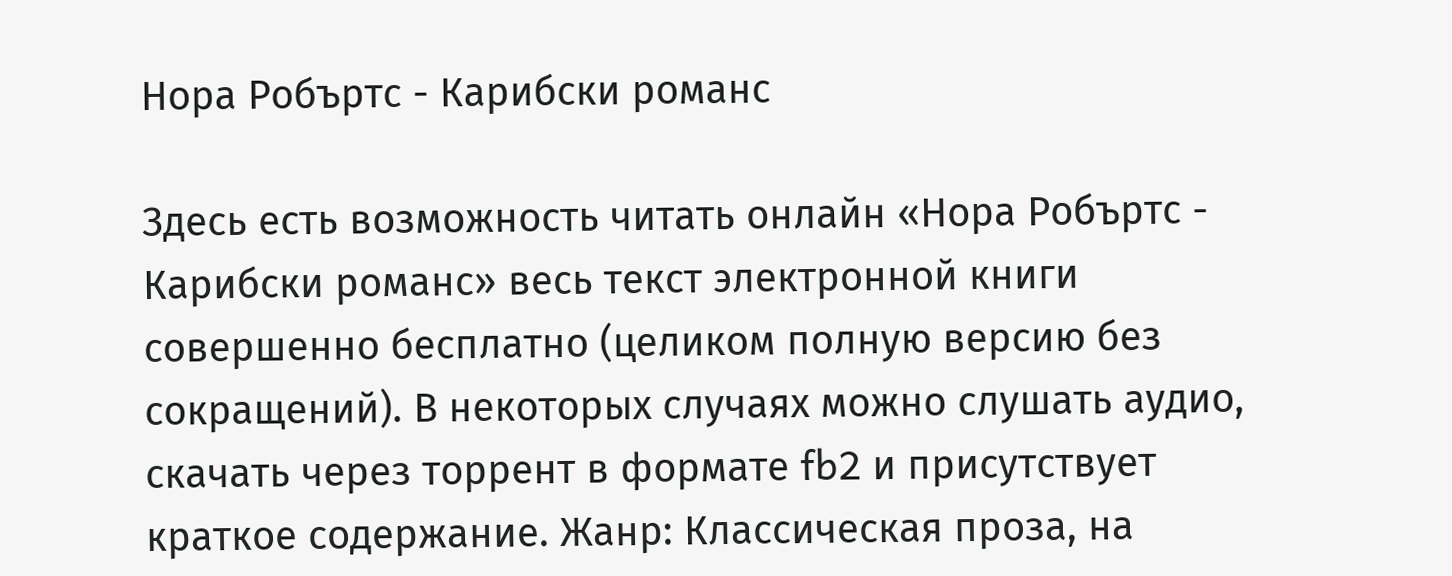Нора Робъртс - Карибски романс

Здесь есть возможность читать онлайн «Нора Робъртс - Карибски романс» весь текст электронной книги совершенно бесплатно (целиком полную версию без сокращений). В некоторых случаях можно слушать аудио, скачать через торрент в формате fb2 и присутствует краткое содержание. Жанр: Классическая проза, на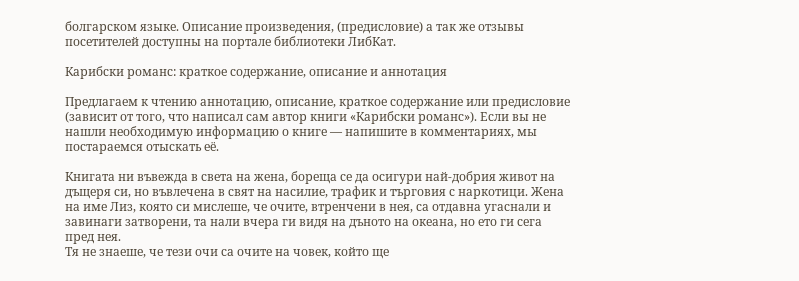болгарском языке. Описание произведения, (предисловие) а так же отзывы посетителей доступны на портале библиотеки ЛибКат.

Карибски романс: краткое содержание, описание и аннотация

Предлагаем к чтению аннотацию, описание, краткое содержание или предисловие (зависит от того, что написал сам автор книги «Карибски романс»). Если вы не нашли необходимую информацию о книге — напишите в комментариях, мы постараемся отыскать её.

Книгата ни въвежда в света на жена, бореща се да осигури най-добрия живот на дъщеря си, но въвлечена в свят на насилие, трафик и търговия с наркотици. Жена на име Лиз, която си мислеше, че очите, втренчени в нея, са отдавна угаснали и завинаги затворени, та нали вчера ги видя на дъното на океана, но ето ги сега пред нея.
Тя не знаеше, че тези очи са очите на човек, който ще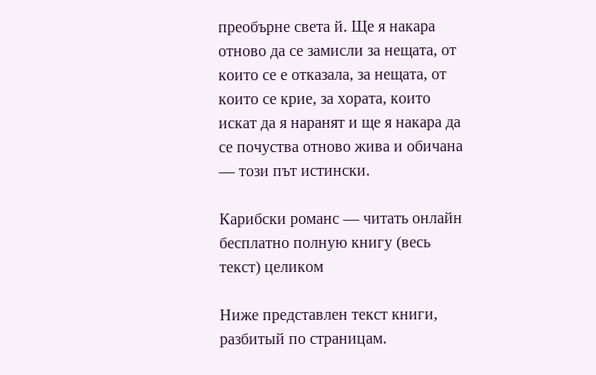преобърне света й. Ще я накара отново да се замисли за нещата, от които се е отказала, за нещата, от които се крие, за хората, които искат да я наранят и ще я накара да се почуства отново жива и обичана — този път истински.

Карибски романс — читать онлайн бесплатно полную книгу (весь текст) целиком

Ниже представлен текст книги, разбитый по страницам.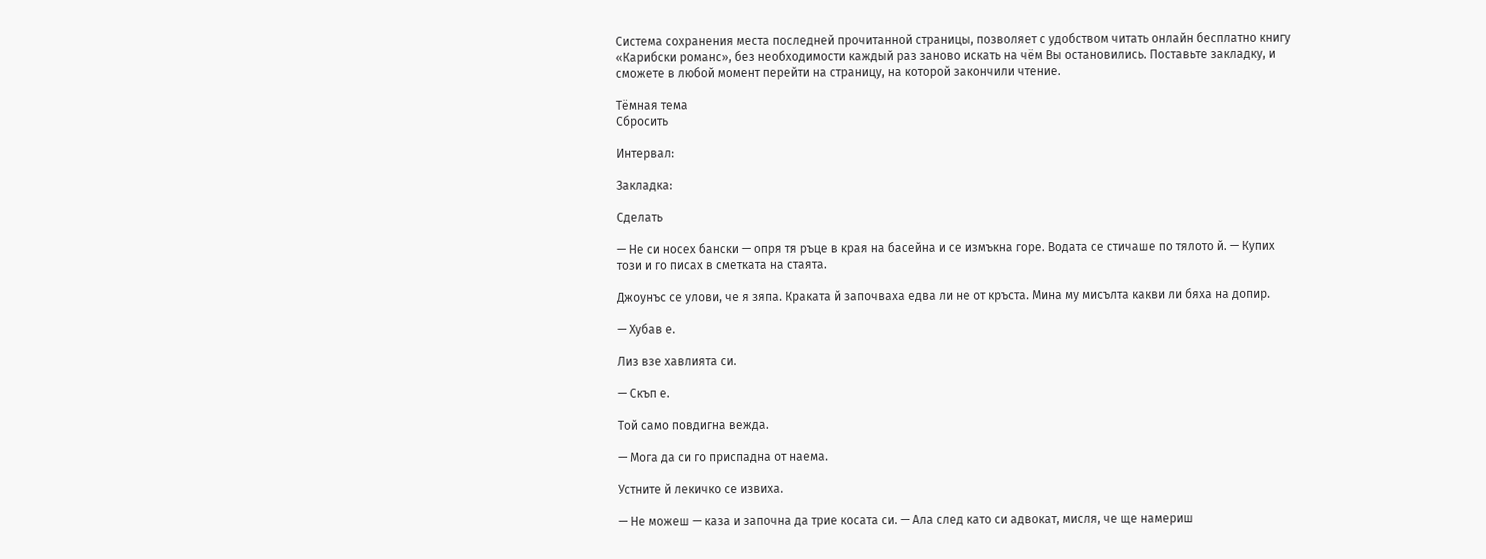Система сохранения места последней прочитанной страницы, позволяет с удобством читать онлайн бесплатно книгу «Карибски романс», без необходимости каждый раз заново искать на чём Вы остановились. Поставьте закладку, и сможете в любой момент перейти на страницу, на которой закончили чтение.

Тёмная тема
Сбросить

Интервал:

Закладка:

Сделать

— Не си носех бански — опря тя ръце в края на басейна и се измъкна горе. Водата се стичаше по тялото й. — Купих този и го писах в сметката на стаята.

Джоунъс се улови, че я зяпа. Краката й започваха едва ли не от кръста. Мина му мисълта какви ли бяха на допир.

— Хубав е.

Лиз взе хавлията си.

— Скъп е.

Той само повдигна вежда.

— Мога да си го приспадна от наема.

Устните й лекичко се извиха.

— Не можеш — каза и започна да трие косата си. — Ала след като си адвокат, мисля, че ще намериш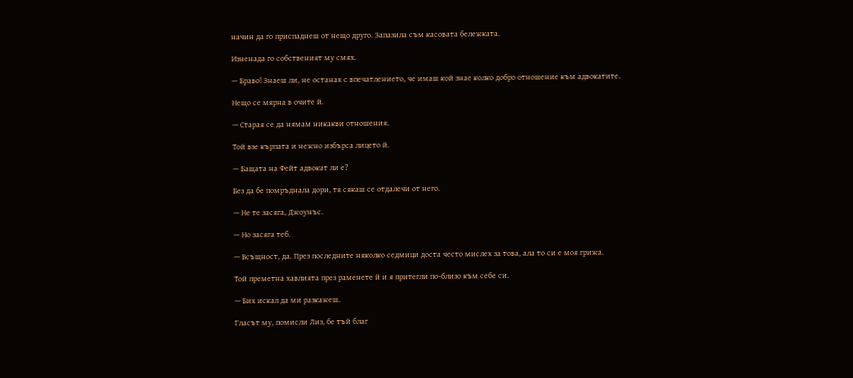начин да го приспаднеш от нещо друго. Запазила съм касовата бележката.

Изненада го собственият му смях.

— Браво! Знаеш ли, не останах с впечатлението, че имаш кой знае колко добро отношение към адвокатите.

Нещо се мярна в очите й.

— Старая се да нямам никакви отношения.

Той взе кърпата и нежно избърса лицето й.

— Бащата на Фейт адвокат ли е?

Без да бе помръднала дори, тя сякаш се отдалечи от него.

— Не те засяга, Джоунъс.

— Но засяга теб.

— Всъщност, да. През последните няколко седмици доста често мислех за това, ала то си е моя грижа.

Той преметна хавлията през раменете й и я притегли по-близо към себе си.

— Бих искал да ми разкажеш.

Гласът му, помисли Лиз, бе тъй благ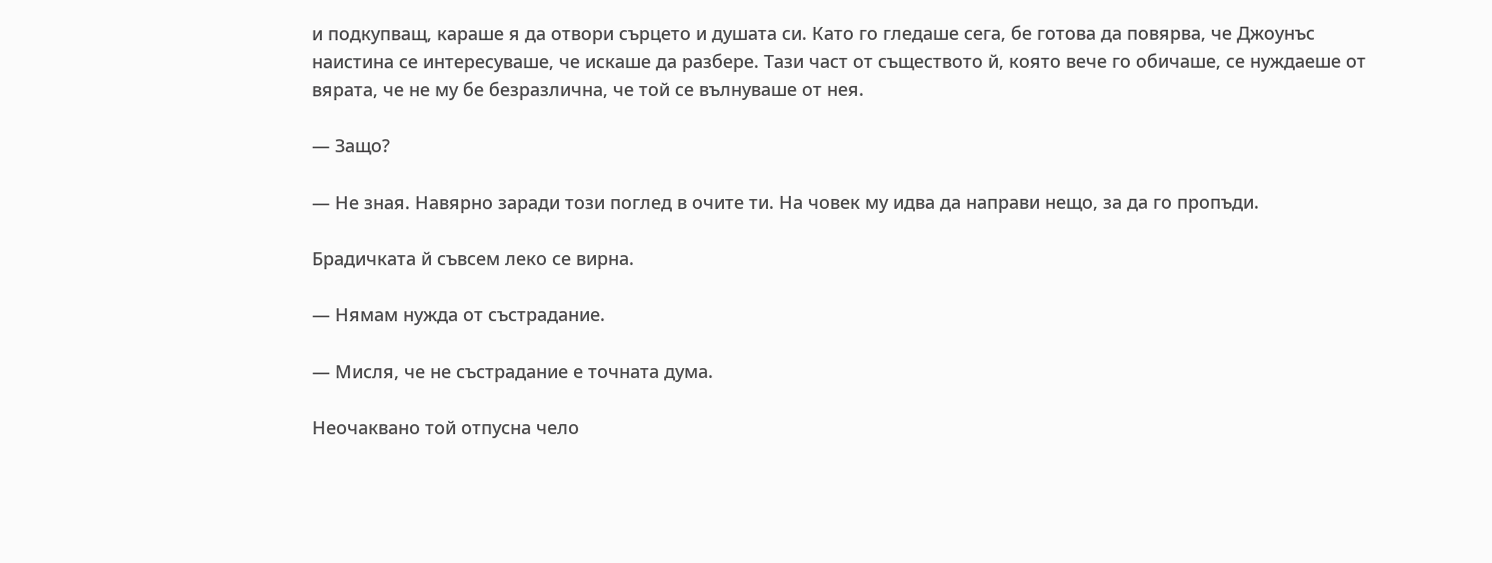и подкупващ, караше я да отвори сърцето и душата си. Като го гледаше сега, бе готова да повярва, че Джоунъс наистина се интересуваше, че искаше да разбере. Тази част от съществото й, която вече го обичаше, се нуждаеше от вярата, че не му бе безразлична, че той се вълнуваше от нея.

— Защо?

— Не зная. Навярно заради този поглед в очите ти. На човек му идва да направи нещо, за да го пропъди.

Брадичката й съвсем леко се вирна.

— Нямам нужда от състрадание.

— Мисля, че не състрадание е точната дума.

Неочаквано той отпусна чело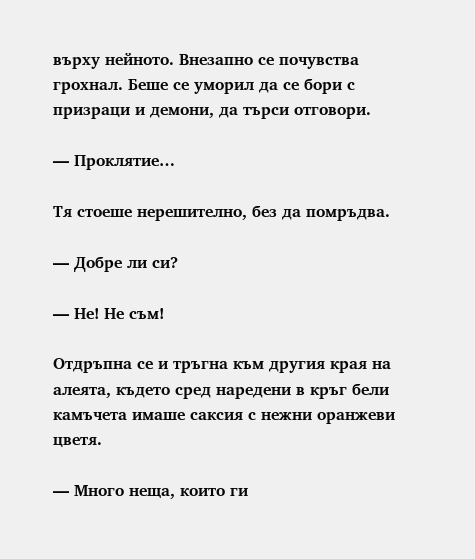върху нейното. Внезапно се почувства грохнал. Беше се уморил да се бори с призраци и демони, да търси отговори.

— Проклятие…

Тя стоеше нерешително, без да помръдва.

— Добре ли си?

— Не! Не съм!

Отдръпна се и тръгна към другия края на алеята, където сред наредени в кръг бели камъчета имаше саксия с нежни оранжеви цветя.

— Много неща, които ги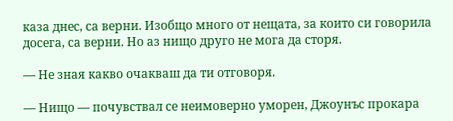каза днес, са верни. Изобщо много от нещата, за които си говорила досега, са верни. Но аз нищо друго не мога да сторя.

— Не зная какво очакваш да ти отговоря.

— Нищо — почувствал се неимоверно уморен, Джоунъс прокара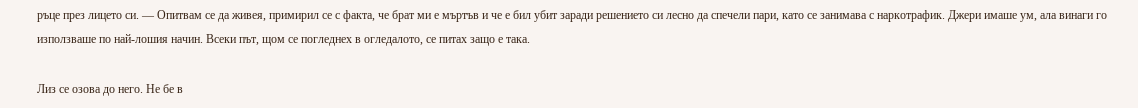ръце през лицето си. — Опитвам се да живея, примирил се с факта, че брат ми е мъртъв и че е бил убит заради решението си лесно да спечели пари, като се занимава с наркотрафик. Джери имаше ум, ала винаги го използваше по най-лошия начин. Всеки път, щом се погледнех в огледалото, се питах защо е така.

Лиз се озова до него. Не бе в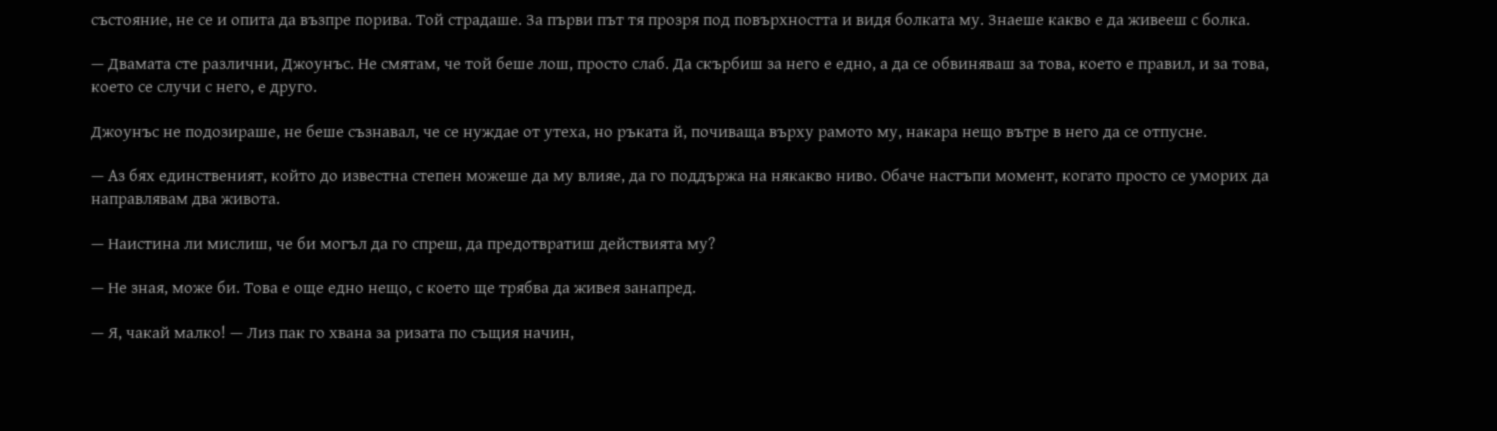състояние, не се и опита да възпре порива. Той страдаше. За първи път тя прозря под повърхността и видя болката му. Знаеше какво е да живееш с болка.

— Двамата сте различни, Джоунъс. Не смятам, че той беше лош, просто слаб. Да скърбиш за него е едно, а да се обвиняваш за това, което е правил, и за това, което се случи с него, е друго.

Джоунъс не подозираше, не беше съзнавал, че се нуждае от утеха, но ръката й, почиваща върху рамото му, накара нещо вътре в него да се отпусне.

— Аз бях единственият, който до известна степен можеше да му влияе, да го поддържа на някакво ниво. Обаче настъпи момент, когато просто се уморих да направлявам два живота.

— Наистина ли мислиш, че би могъл да го спреш, да предотвратиш действията му?

— Не зная, може би. Това е още едно нещо, с което ще трябва да живея занапред.

— Я, чакай малко! — Лиз пак го хвана за ризата по същия начин,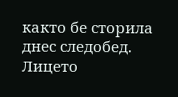както бе сторила днес следобед. Лицето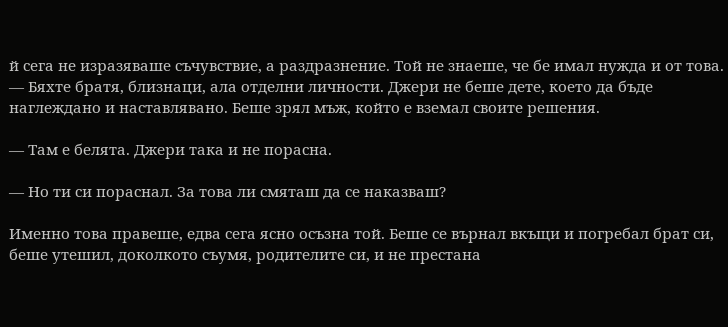й сега не изразяваше съчувствие, а раздразнение. Той не знаеше, че бе имал нужда и от това. — Бяхте братя, близнаци, ала отделни личности. Джери не беше дете, което да бъде наглеждано и наставлявано. Беше зрял мъж, който е вземал своите решения.

— Там е белята. Джери така и не порасна.

— Но ти си пораснал. За това ли смяташ да се наказваш?

Именно това правеше, едва сега ясно осъзна той. Беше се върнал вкъщи и погребал брат си, беше утешил, доколкото съумя, родителите си, и не престана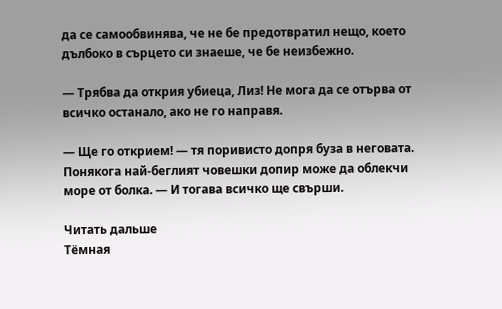да се самообвинява, че не бе предотвратил нещо, което дълбоко в сърцето си знаеше, че бе неизбежно.

— Трябва да открия убиеца, Лиз! Не мога да се отърва от всичко останало, ако не го направя.

— Ще го открием! — тя поривисто допря буза в неговата. Понякога най-беглият човешки допир може да облекчи море от болка. — И тогава всичко ще свърши.

Читать дальше
Тёмная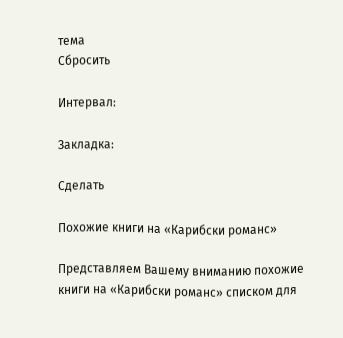тема
Сбросить

Интервал:

Закладка:

Сделать

Похожие книги на «Карибски романс»

Представляем Вашему вниманию похожие книги на «Карибски романс» списком для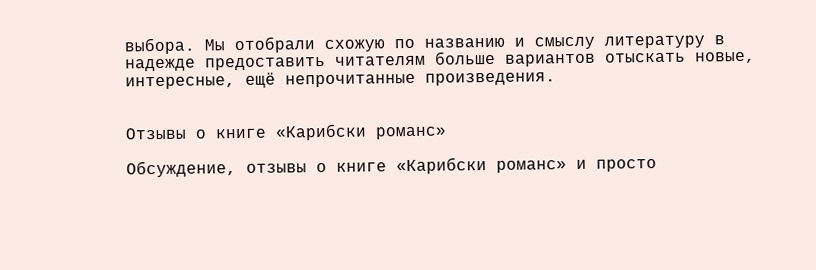выбора. Мы отобрали схожую по названию и смыслу литературу в надежде предоставить читателям больше вариантов отыскать новые, интересные, ещё непрочитанные произведения.


Отзывы о книге «Карибски романс»

Обсуждение, отзывы о книге «Карибски романс» и просто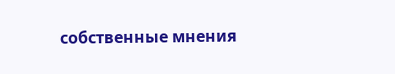собственные мнения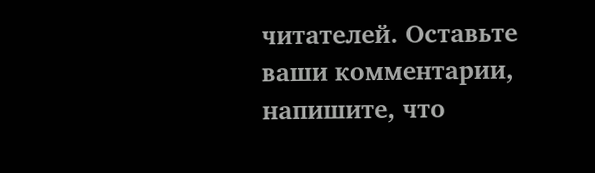читателей. Оставьте ваши комментарии, напишите, что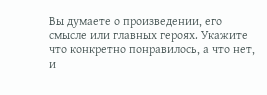Вы думаете о произведении, его смысле или главных героях. Укажите что конкретно понравилось, а что нет, и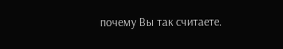почему Вы так считаете.